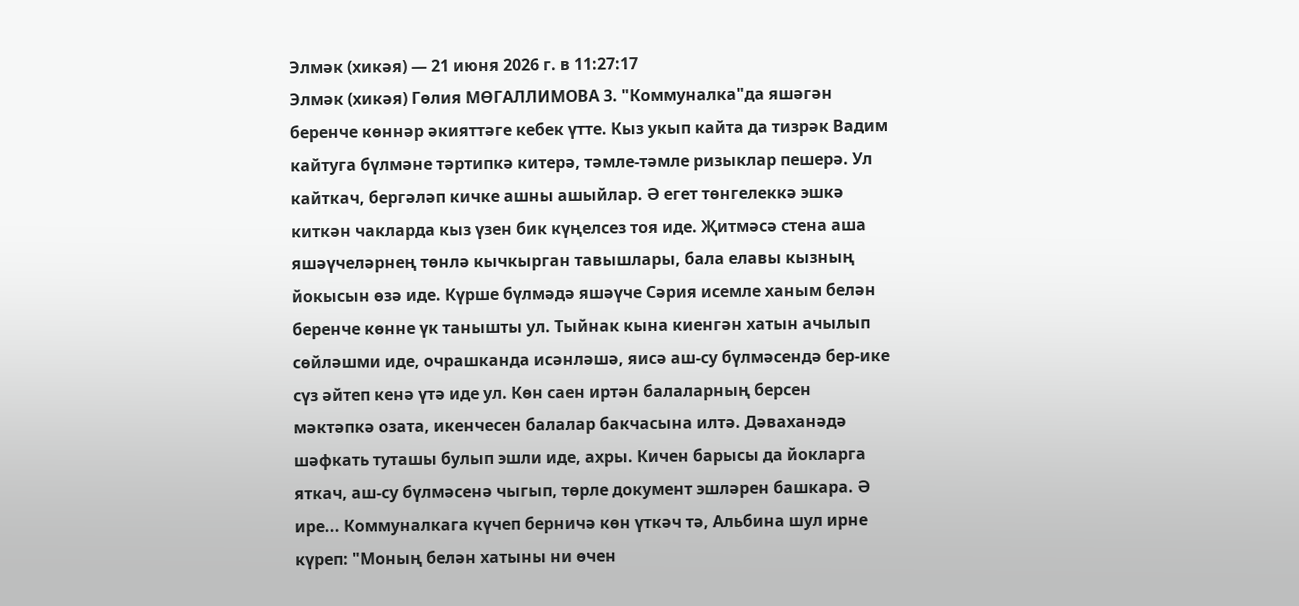Элмәк (хикәя) — 21 июня 2026 г. в 11:27:17
Элмәк (хикәя) Гөлия МӨГАЛЛИМОВА 3. "Коммуналка"да яшәгән беренче көннәр әкияттәге кебек үтте. Кыз укып кайта да тизрәк Вадим кайтуга бүлмәне тәртипкә китерә, тәмле-тәмле ризыклар пешерә. Ул кайткач, бергәләп кичке ашны ашыйлар. Ә егет төнгелеккә эшкә киткән чакларда кыз үзен бик күңелсез тоя иде. Җитмәсә стена аша яшәүчеләрнең төнлә кычкырган тавышлары, бала елавы кызның йокысын өзә иде. Күрше бүлмәдә яшәүче Сәрия исемле ханым белән беренче көнне үк танышты ул. Тыйнак кына киенгән хатын ачылып сөйләшми иде, очрашканда исәнләшә, яисә аш-су бүлмәсендә бер-ике сүз әйтеп кенә үтә иде ул. Көн саен иртән балаларның берсен мәктәпкә озата, икенчесен балалар бакчасына илтә. Дәваханәдә шәфкать туташы булып эшли иде, ахры. Кичен барысы да йокларга яткач, аш-су бүлмәсенә чыгып, төрле документ эшләрен башкара. Ә ире... Коммуналкага күчеп берничә көн үткәч тә, Альбина шул ирне күреп: "Моның белән хатыны ни өчен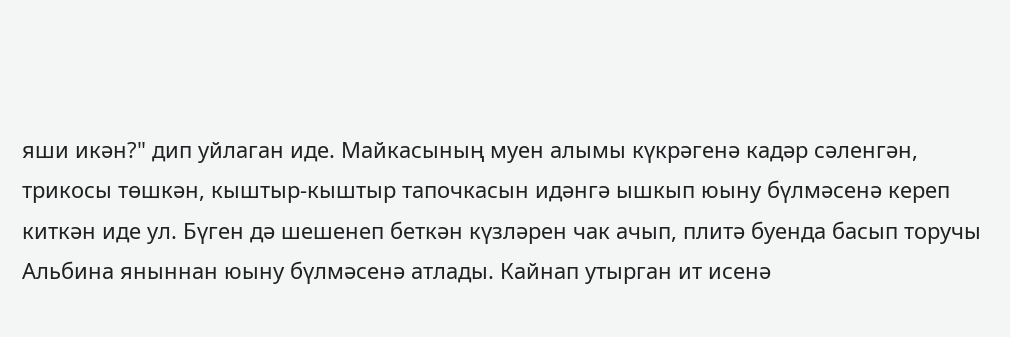яши икән?" дип уйлаган иде. Майкасының муен алымы күкрәгенә кадәр сәленгән, трикосы төшкән, кыштыр-кыштыр тапочкасын идәнгә ышкып юыну бүлмәсенә кереп киткән иде ул. Бүген дә шешенеп беткән күзләрен чак ачып, плитә буенда басып торучы Альбина яныннан юыну бүлмәсенә атлады. Кайнап утырган ит исенә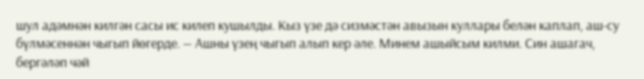шул адәмнән килгән сасы ис килеп кушылды. Кыз үзе дә сизмәстән авызын куллары белән каплап, аш-су бүлмәсеннән чыгып йөгерде. — Ашны үзең чыгып алып кер әле. Минем ашыйсым килми. Син ашагач, бергәләп чәй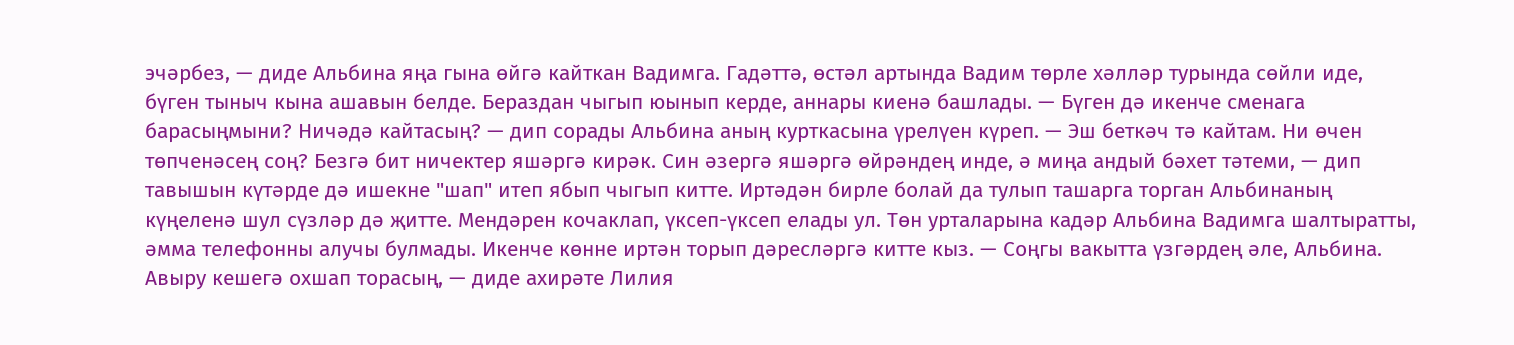эчәрбез, — диде Альбина яңа гына өйгә кайткан Вадимга. Гадәттә, өстәл артында Вадим төрле хәлләр турында сөйли иде, бүген тыныч кына ашавын белде. Бераздан чыгып юынып керде, аннары киенә башлады. — Бүген дә икенче сменага барасыңмыни? Ничәдә кайтасың? — дип сорады Альбина аның курткасына үрелүен күреп. — Эш беткәч тә кайтам. Ни өчен төпченәсең соң? Безгә бит ничектер яшәргә кирәк. Син әзергә яшәргә өйрәндең инде, ә миңа андый бәхет тәтеми, — дип тавышын күтәрде дә ишекне "шап" итеп ябып чыгып китте. Иртәдән бирле болай да тулып ташарга торган Альбинаның күңеленә шул сүзләр дә җитте. Мендәрен кочаклап, үксеп-үксеп елады ул. Төн урталарына кадәр Альбина Вадимга шалтыратты, әмма телефонны алучы булмады. Икенче көнне иртән торып дәресләргә китте кыз. — Соңгы вакытта үзгәрдең әле, Альбина. Авыру кешегә охшап торасың, — диде ахирәте Лилия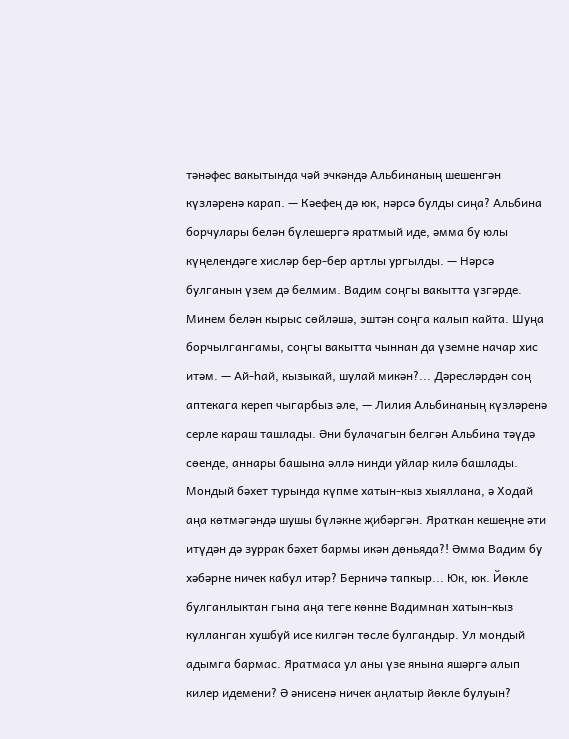тәнәфес вакытында чәй эчкәндә Альбинаның шешенгән күзләренә карап. — Кәефең дә юк, нәрсә булды сиңа? Альбина борчулары белән бүлешергә яратмый иде, әмма бу юлы күңелендәге хисләр бер-бер артлы ургылды. — Нәрсә булганын үзем дә белмим. Вадим соңгы вакытта үзгәрде. Минем белән кырыс сөйләшә, эштән соңга калып кайта. Шуңа борчылгангамы, соңгы вакытта чыннан да үземне начар хис итәм. — Ай-һай, кызыкай, шулай микән?... Дәресләрдән соң аптекага кереп чыгарбыз әле, — Лилия Альбинаның күзләренә серле караш ташлады. Әни булачагын белгән Альбина тәүдә сөенде, аннары башына әллә нинди уйлар килә башлады. Мондый бәхет турында күпме хатын-кыз хыяллана, ә Ходай аңа көтмәгәндә шушы бүләкне җибәргән. Яраткан кешеңне әти итүдән дә зуррак бәхет бармы икән дөньяда?! Әмма Вадим бу хәбәрне ничек кабул итәр? Берничә тапкыр... Юк, юк. Йөкле булганлыктан гына аңа теге көнне Вадимнан хатын-кыз кулланган хушбуй исе килгән төсле булгандыр. Ул мондый адымга бармас. Яратмаса ул аны үзе янына яшәргә алып килер идемени? Ә әнисенә ничек аңлатыр йөкле булуын?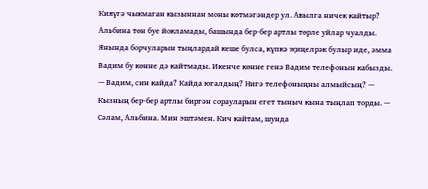Кияүгә чыкмаган кызыннан моны көтмәгәндер ул. Авылга ничек кайтыр? Альбина төн буе йокламады, башында бер-бер артлы төрле уйлар чуалды. Янында борчуларын тыңлардай кеше булса, күпкә җиңелрәк булыр иде, әмма Вадим бу көнне дә кайтмады. Икенче көнне генә Вадим телефонын кабызды. — Вадим, син кайда? Кайда югалдың? Нигә телефоныңны алмыйсың? — Кызның бер-бер артлы биргән сорауларын егет тыныч кына тыңлап торды. — Сәлам, Альбина. Мин эштәмен. Кич кайтам, шунда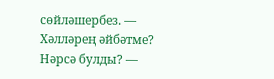сөйләшербез. — Хәлләрең әйбәтме? Нәрсә булды? —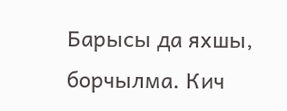Барысы да яхшы, борчылма. Кич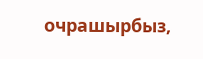очрашырбыз,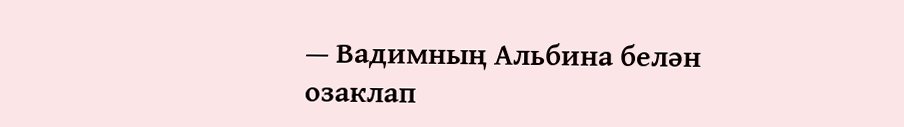— Вадимның Альбина белән озаклап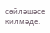сөйләшәсе килмәде.